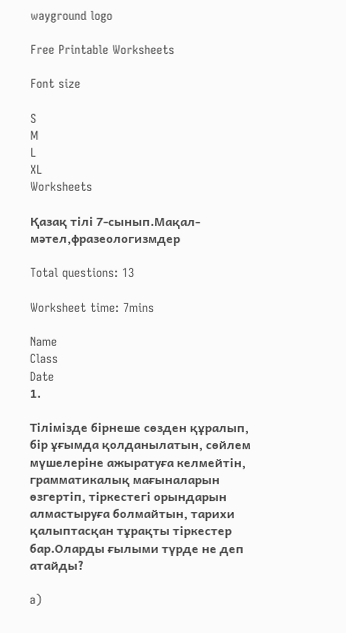wayground logo

Free Printable Worksheets

Font size

S
M
L
XL
Worksheets

Қазақ тілі 7-сынып.Мақал-мәтел,фразеологизмдер

Total questions: 13

Worksheet time: 7mins

Name
Class
Date
1.

Тілімізде бірнеше сөзден құралып, бір ұғымда қолданылатын, сөйлем мүшелеріне ажыратуға келмейтін, грамматикалық мағыналарын өзгертіп, тіркестегі орындарын алмастыруға болмайтын, тарихи қалыптасқан тұрақты тіркестер бар.Оларды ғылыми түрде не деп атайды?

a)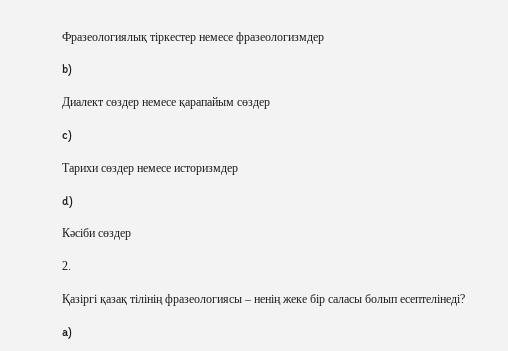Фразеологиялық тіркестер немесе фразеологизмдер

b)

Диалект сөздер немесе қарапайым сөздер

c)

Тарихи сөздер немесе историзмдер

d)

Кәсіби сөздер

2.

Қазіргі қазақ тілінің фразеологиясы – ненің жеке бір саласы болып есептелінеді?

a)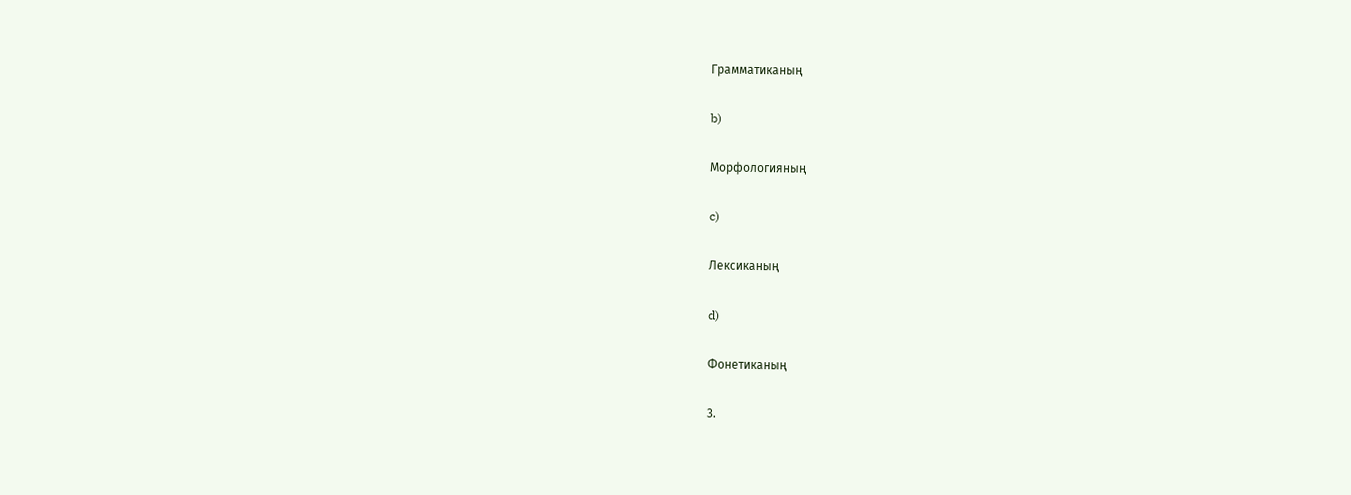Грамматиканың

b)

Морфологияның

c)

Лексиканың

d)

Фонетиканың

3.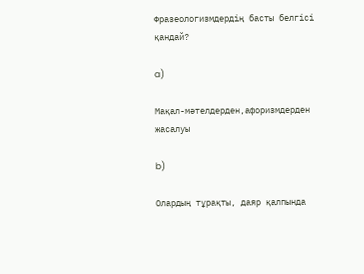Фразеологизмдердің басты белгісі қандай?

a)

Мақал-мәтелдерден,афоризмдерден жасалуы

b)

Олардың тұрақты, даяр қалпында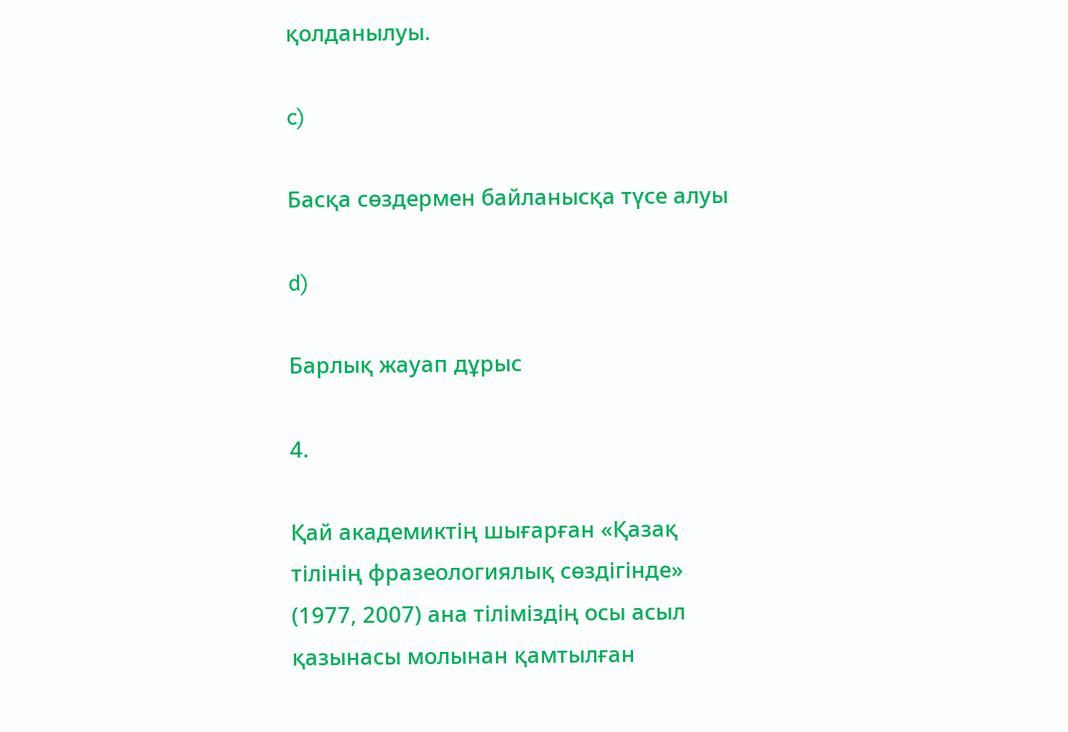қолданылуы.

c)

Басқа сөздермен байланысқа түсе алуы

d)

Барлық жауап дұрыс

4.

Қай академиктің шығарған «Қазақ тілінің фразеологиялық сөздігінде» (1977, 2007) ана тіліміздің осы асыл қазынасы молынан қамтылған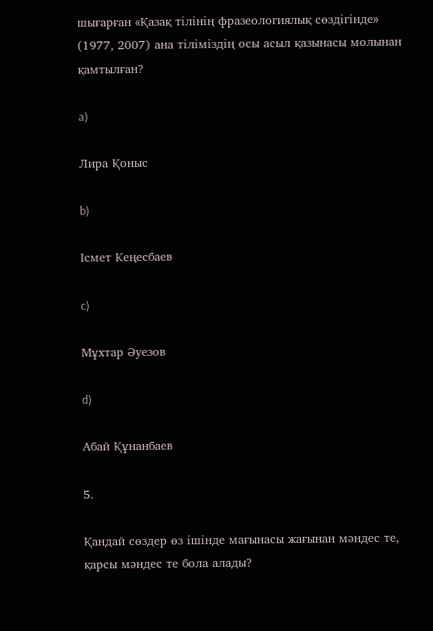шығарған «Қазақ тілінің фразеологиялық сөздігінде» (1977, 2007) ана тіліміздің осы асыл қазынасы молынан қамтылған?

a)

Лира Қоныс

b)

Ісмет Кеңесбаев

c)

Мұхтар Әуезов

d)

Абай Құнанбаев

5.

Қандай сөздер өз ішінде мағынасы жағынан мәндес те, қарсы мәндес те бола алады?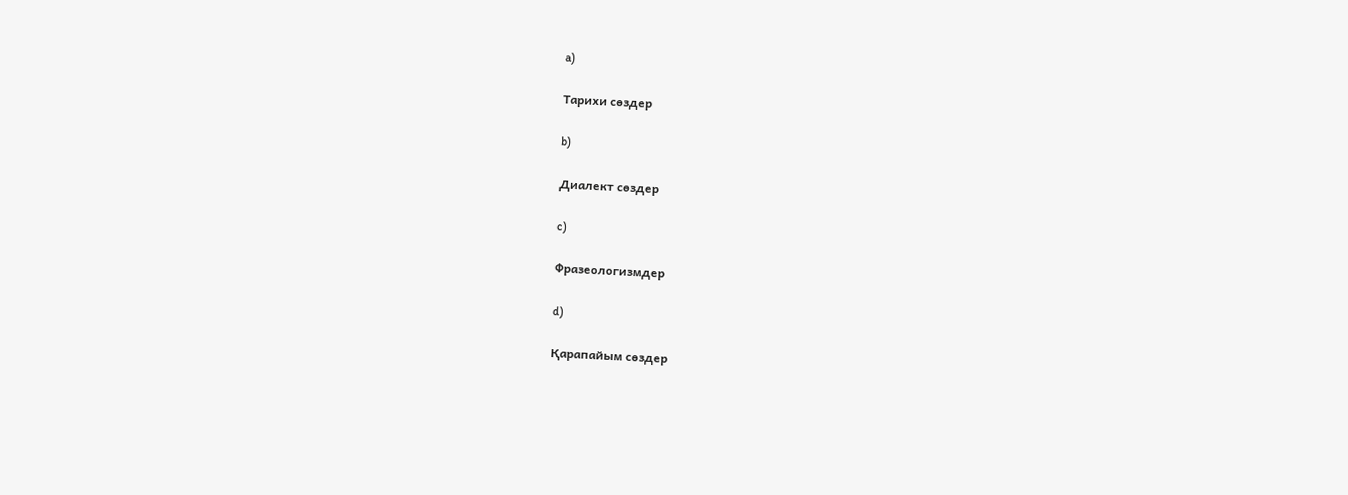a)

Тарихи сөздер

b)

Диалект сөздер

c)

Фразеологизмдер

d)

Қарапайым сөздер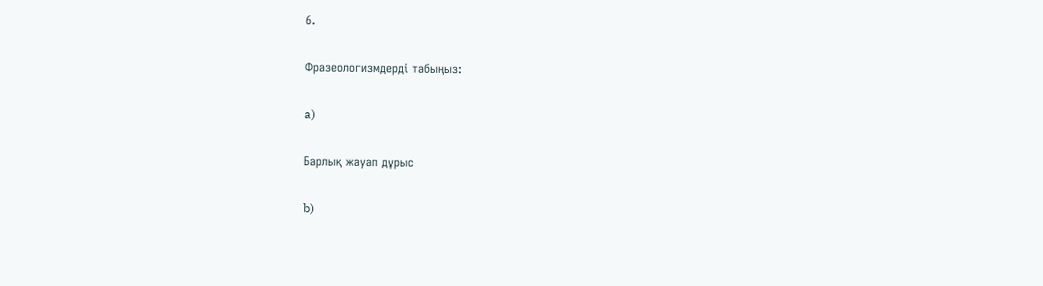6.

Фразеологизмдерді табыңыз:

a)

Барлық жауап дұрыс

b)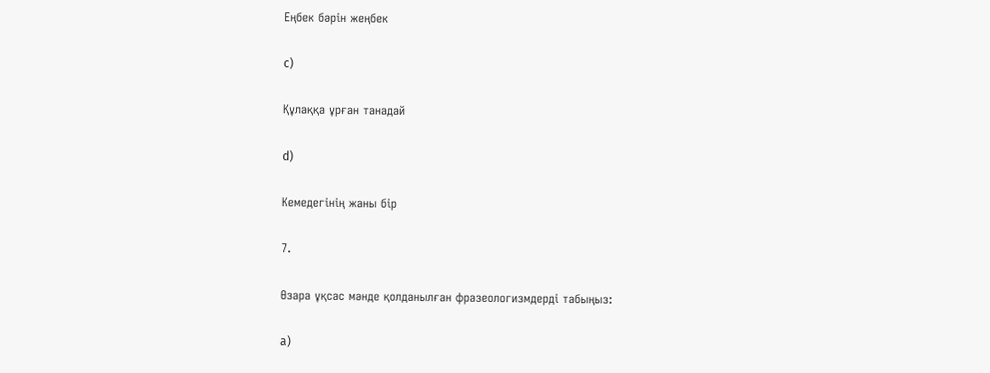Еңбек бәрін жеңбек

c)

Құлаққа ұрған танадай

d)

Кемедегінің жаны бір

7.

Өзара ұқсас мәнде қолданылған фразеологизмдерді табыңыз:

a)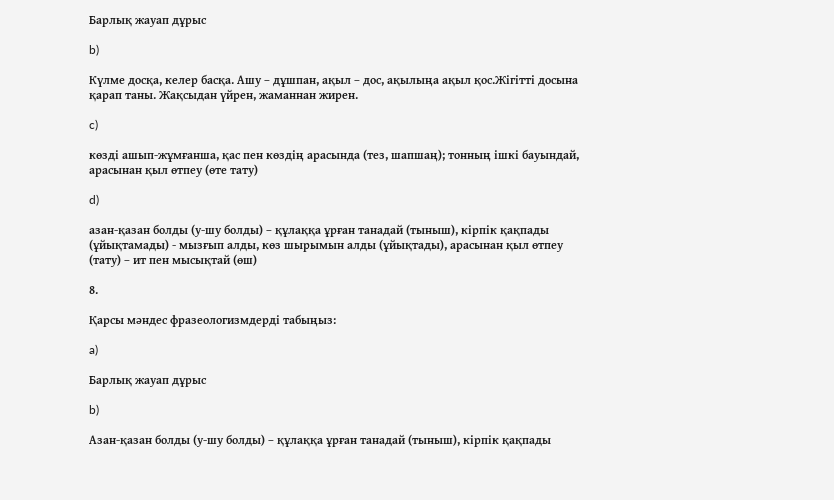Барлық жауап дұрыс

b)

Күлме досқа, келер басқа. Ашу – дұшпан, ақыл – дос, ақылыңа ақыл қос.Жігітті досына қарап таны. Жақсыдан үйрен, жаманнан жирен.

c)

көзді ашып-жұмғанша, қас пен көздің арасында (тез, шапшаң); тонның ішкі бауындай, арасынан қыл өтпеу (өте тату)

d)

азан-қазан болды (у-шу болды) – құлаққа ұрған танадай (тыныш), кірпік қақпады (ұйықтамады) - мызғып алды, көз шырымын алды (ұйықтады), арасынан қыл өтпеу (тату) – ит пен мысықтай (өш)

8.

Қарсы мәндес фразеологизмдерді табыңыз:

a)

Барлық жауап дұрыс

b)

Азан-қазан болды (у-шу болды) – құлаққа ұрған танадай (тыныш), кірпік қақпады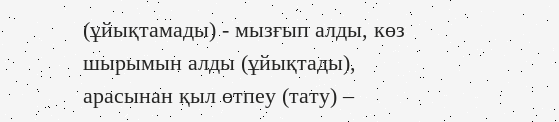(ұйықтамады) - мызғып алды, көз шырымын алды (ұйықтады), арасынан қыл өтпеу (тату) –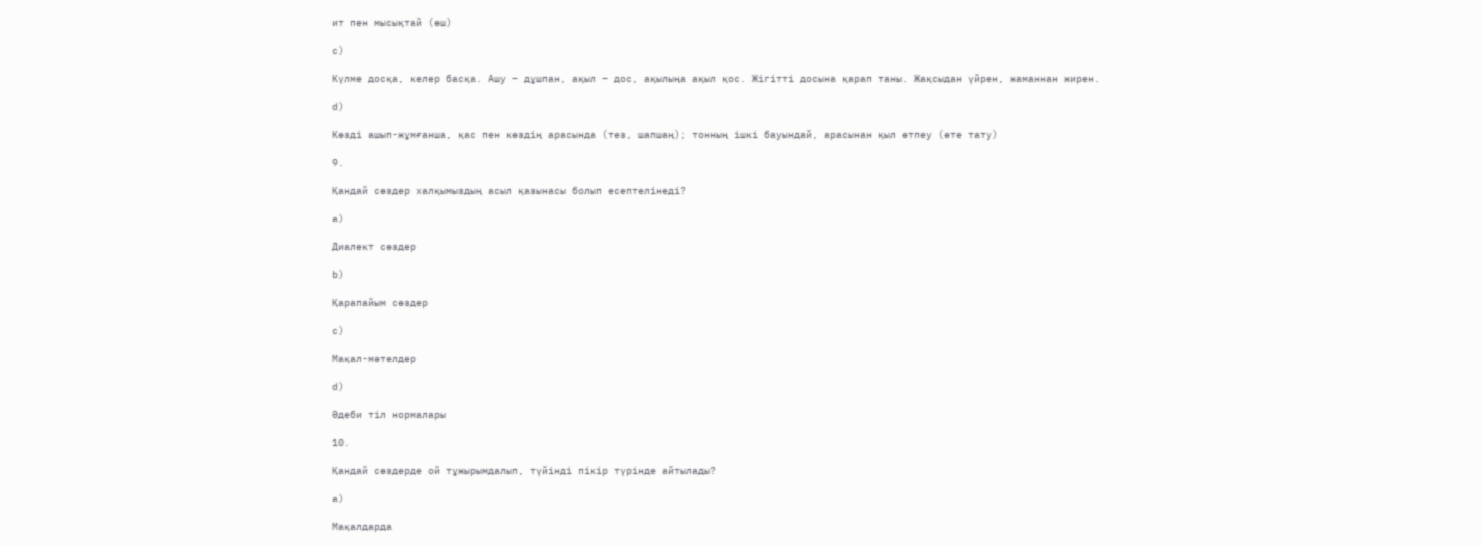ит пен мысықтай (өш)

c)

Күлме досқа, келер басқа. Ашу – дұшпан, ақыл – дос, ақылыңа ақыл қос. Жігітті досына қарап таны. Жақсыдан үйрен, жаманнан жирен.

d)

Көзді ашып-жұмғанша, қас пен көздің арасында (тез, шапшаң); тонның ішкі бауындай, арасынан қыл өтпеу (өте тату)

9.

Қандай сөздер халқымыздың асыл қазынасы болып есептелінеді?

a)

Диалект сөздер

b)

Қарапайым сөздер

c)

Мақал-мәтелдер

d)

Әдеби тіл нормалары

10.

Қандай сөздерде ой тұжырымдалып, түйінді пікір түрінде айтылады?

a)

Мақалдарда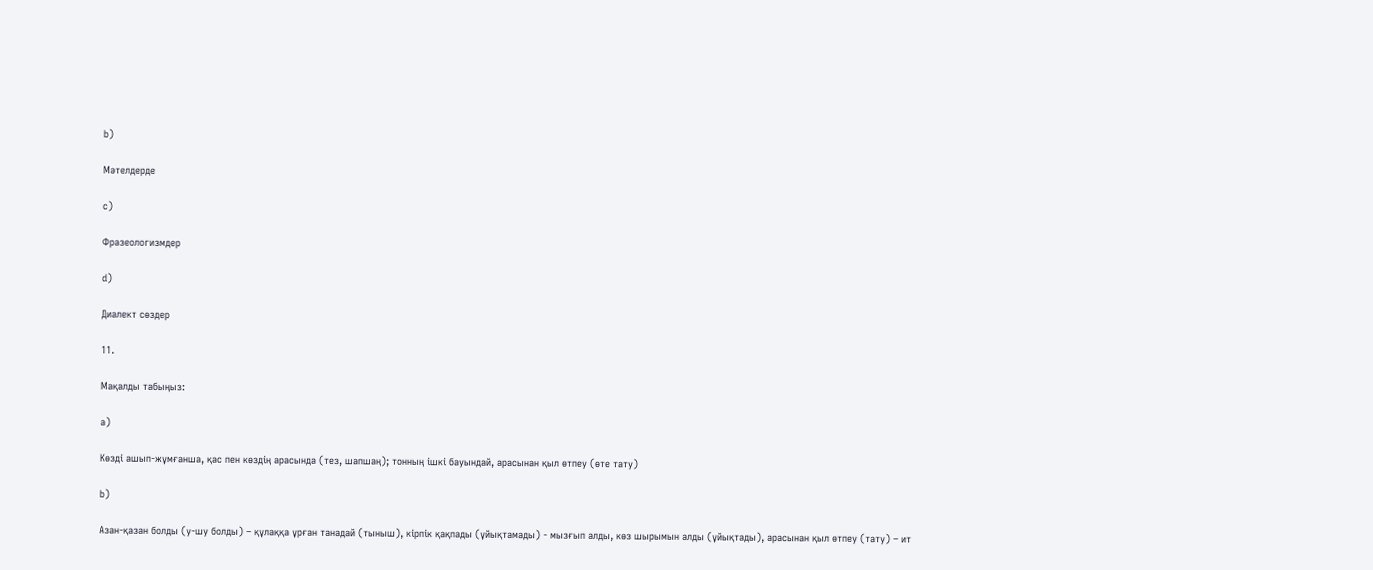b)

Мәтелдерде

c)

Фразеологизмдер

d)

Диалект сөздер

11.

Мақалды табыңыз:

a)

Көзді ашып-жұмғанша, қас пен көздің арасында (тез, шапшаң); тонның ішкі бауындай, арасынан қыл өтпеу (өте тату)

b)

Азан-қазан болды (у-шу болды) – құлаққа ұрған танадай (тыныш), кірпік қақпады (ұйықтамады) - мызғып алды, көз шырымын алды (ұйықтады), арасынан қыл өтпеу (тату) – ит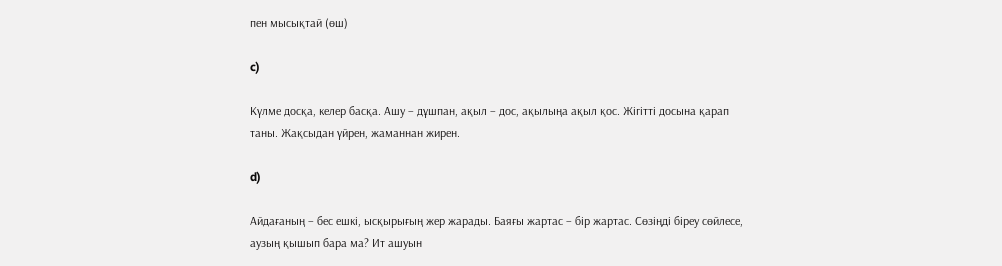пен мысықтай (өш)

c)

Күлме досқа, келер басқа. Ашу – дұшпан, ақыл – дос, ақылыңа ақыл қос. Жігітті досына қарап таны. Жақсыдан үйрен, жаманнан жирен.

d)

Айдағаның – бес ешкі, ысқырығың жер жарады. Баяғы жартас – бір жартас. Сөзіңді біреу сөйлесе, аузың қышып бара ма? Ит ашуын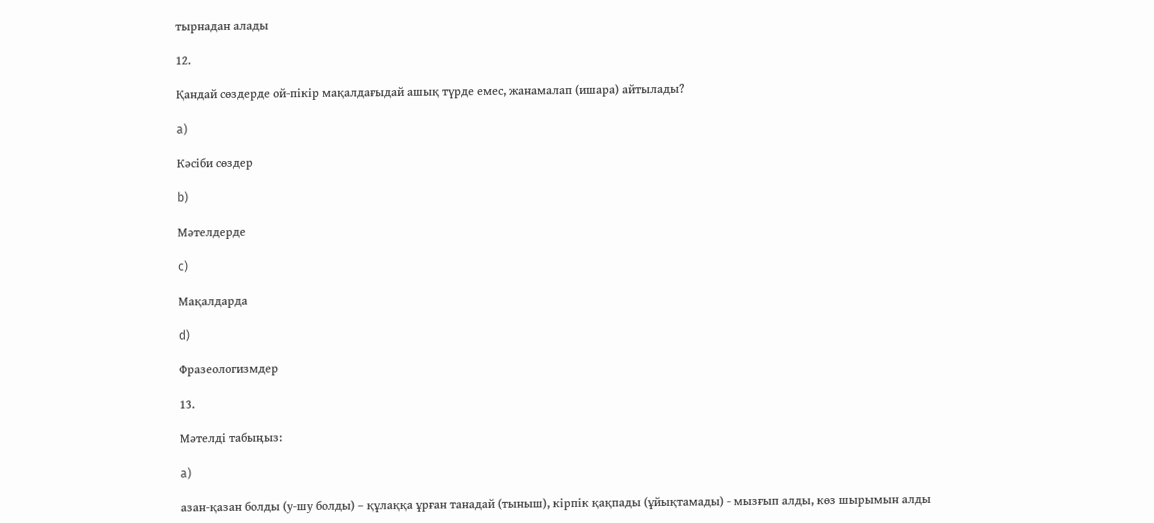тырнадан алады

12.

Қандай сөздерде ой-пікір мақалдағыдай ашық түрде емес, жанамалап (ишара) айтылады?

a)

Кәсіби сөздер

b)

Мәтелдерде

c)

Мақалдарда

d)

Фразеологизмдер

13.

Мәтелді табыңыз:

a)

азан-қазан болды (у-шу болды) – құлаққа ұрған танадай (тыныш), кірпік қақпады (ұйықтамады) - мызғып алды, көз шырымын алды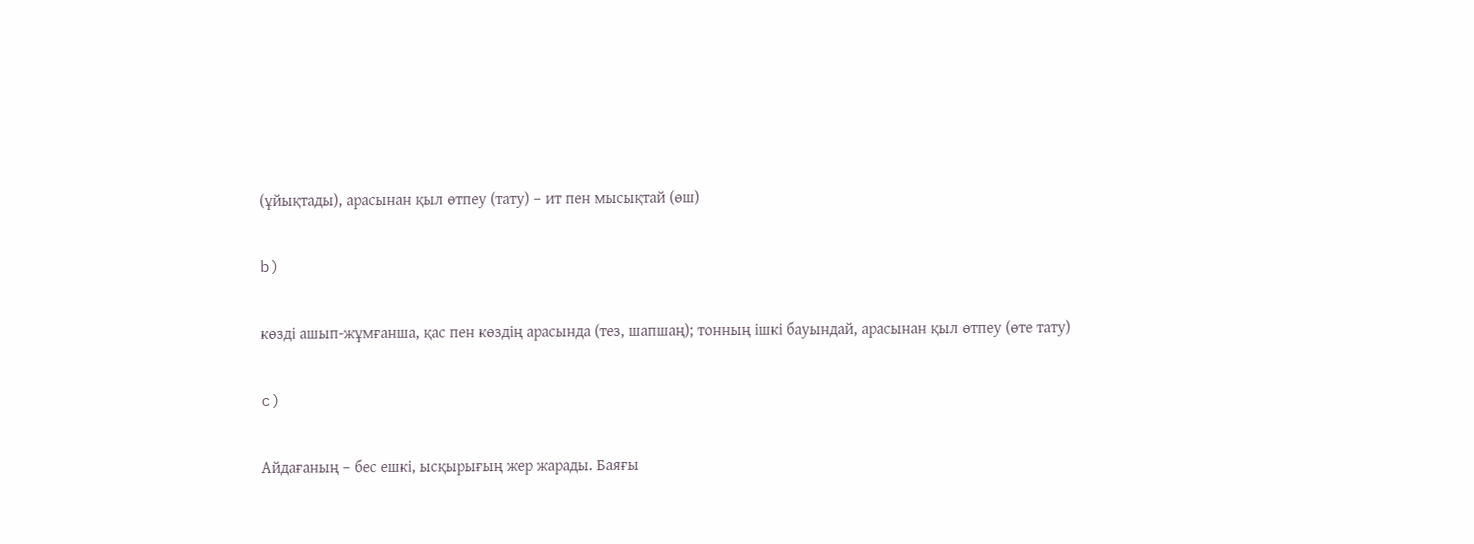(ұйықтады), арасынан қыл өтпеу (тату) – ит пен мысықтай (өш)

b)

көзді ашып-жұмғанша, қас пен көздің арасында (тез, шапшаң); тонның ішкі бауындай, арасынан қыл өтпеу (өте тату)

c)

Айдағаның – бес ешкі, ысқырығың жер жарады. Баяғы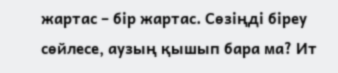жартас – бір жартас. Сөзіңді біреу сөйлесе, аузың қышып бара ма? Ит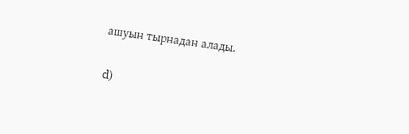ашуын тырнадан алады.

d)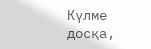Күлме досқа,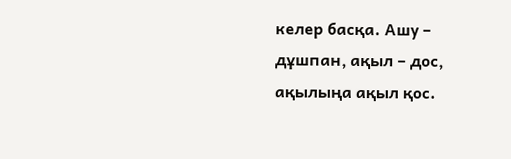келер басқа. Ашу – дұшпан, ақыл – дос, ақылыңа ақыл қос.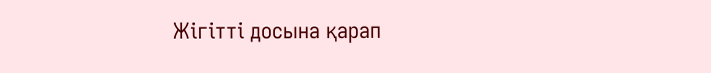Жігітті досына қарап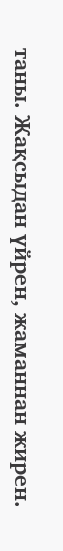таны. Жақсыдан үйрен, жаманнан жирен.